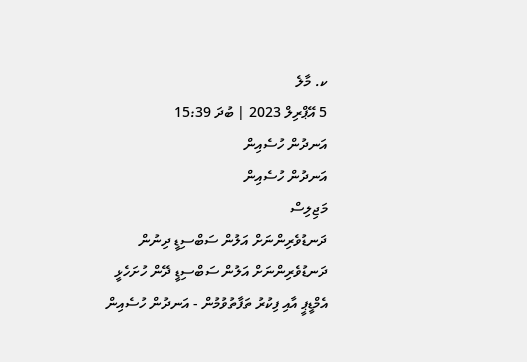ކ. މާލެ
5 އޭޕްރިލް 2023 | ބުދަ 15:39
އަނދުން ހުސެއިން
އަނދުން ހުސެއިން
މަޖިލިސް
ދަނޑުވެރިންނަށް އަލުން ސަބްސިޑީ ދިނުން
ދަނޑުވެރިންނަށް އަލުން ސަބްސިޑީ ދޭން ހުށަހެޅީ އެމްޑީޕީ އާއި ފިކުރު ތަފާތުވުމުން - އަނދުން ހުސެއިން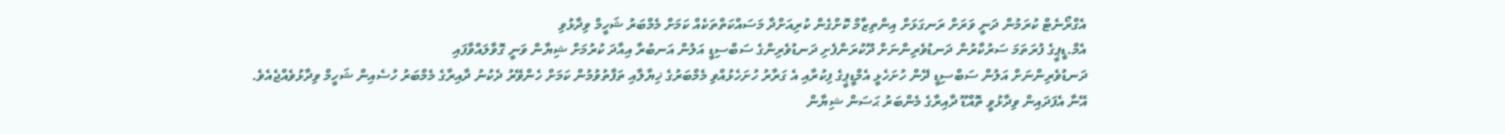އެގްރޯނެޓް ކުރަމުން ދަނީ ވަރަށް ރަނގަޅަށް އިންތިޒާމް ކޮށްގެން ކުރިއަށްދާ މަސައްކަތްތަކެއް ކަމަށް މެމްބަރު ޝަހީމް ވިދާޅުވި
އެމް.ޑީޕީގެ ފުރަތަމަ ސަރުކާރުން ދަނޑުވެރިންނަށް ދޫކުރަންފެށި ދަނޑުވެރިންގެ ސަބްސިޑީ އަލުން އަނބުރާ އިއާދަ ކުރުމަށް ޝިޔާން ވަނީ ގޮވާލައްވާފައި
ދަނޑުވެރިންނަށް އަލުން ސަބްސިޑީ ދޭން ހުށަހެޅީ އެމްޑީޕީގެ ފިކުރާއި އެ ގަރާރު ހުށަހެޅުއްވި މެމްބަރުގެ ޚިޔާލާއި ތަފާތުވުމުން ކަމަށް ހެންވޭރު ދެކުނު ދާއިރާގެ މެމްބަރު ހުސެއިން ޝަހީމް ވިދާޅުވެއްޖެއެވެ.
އޭނާ އެފަދައިން ވިދާޅުވީ ތޮއްޑޫ ދާއިރާގެ މެންބަރު ޙަސަން ޝިޔާން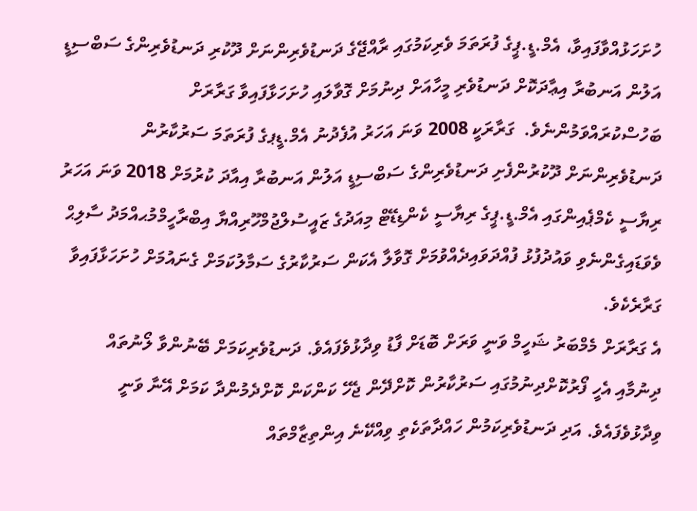ހުށަހަޅުއްވާފައިވާ، އެމް.ޑީ.ޕީގެ ފުރަތަމަ ވެރިކަމުގައި ރާއްޖޭގެ ދަނޑުވެރިންނަށް ދޫކުރި ދަނޑުވެރިންގެ ސަބްސިޑީ އަލުން އަނބުރާ އިޢާދަކޮށް ދަނޑުވެރި މީހާއަށް ދިނުމަށް ގޮވާލައި ހުށަހަޅާފައިވާ ގަރާރަށް ބަހުސްކުރައްވަމުންނެވެ.  ގަރާރަކީ 2008 ވަނަ އަހަރު އުފެދުނު އެމް.ޑީޕގެ ފުރަތަމަ ސަރުކާރުން ދަނޑުވެރިންނަށް ދޫކުރުންފެށި ދަނޑުވެރިންގެ ސަބްސިޑީ އަލުން އަނބުރާ އިއާދަ ކުރުމަށް 2018 ވަނަ އަހަރު ރިޔާސީ ކެމްޕެއިންގައި އެމް.ޑީ.ޕީގެ ރިޔާސީ ކެންޑިޑޭޓް މިއަދުގެ ޒައީސުލްޖުމްހޫރިއްޔާ އިބްރާހީމްމުޙއްމަދު ސާލިޙް ވެވަޑައިގެންނެވި ވައުދުފުޅު ފުއްދަވައިދެއްވުމަށް ގޮވާލާ އެކަން ސަރުކާރުގެ ސަމާލުކަމަށް ގެނައުމަށް ހުށަހަޅާފައިވާ ގަރާރެކެވެ.
އެ ގަރާރަށް މެމްބަރު ޝަހީމް ވަނީ ވަރަށް ބޮޑަށް ފާޑު ވިދާޅުވެފައެވެ. ދަނޑުވެރިކަމަށް ބޭނުންވާ ލޯނުތައް ދިނުމާއި އެހީ ފޯރުކޮށްދިނުމުގައި ސަރުކާރުން ކޮށްދޭން ޖެހޭ ކަންކަން ކޮށްދެމުންދާ ކަމަށް އޭނާ ވަނީ ވިދާޅުވެފައެވެ. އަދި ދަނޑުވެރިކަމުން ހައްދާތަކެތި ވިއްކޭނެ އިންތިޒާމްތައް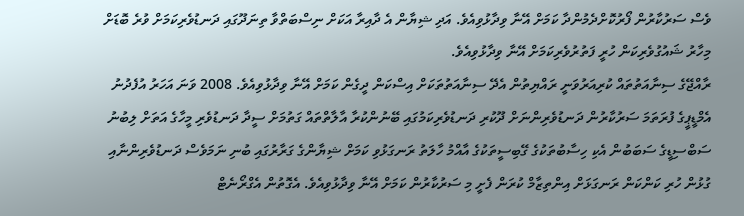ވެސް ސަރުކާރުން ފޯރުކޮށްދެމުންދާ ކަމަށް އޭނާ ވިދާޅުވިއެވެ. އަދި ޝިޔާން އެ ދާއިރާ އަކަށް ނިސްބަތްވާ ތިނަދޫގައި ދަނޑުވެރިކަމަށް ވުރެ ބޮޑަށް މިހާރު ޝައުގުވެރިކަން ހުރީ ފަތުރުވެރިކަމަށް އޭނާ ވިދާޅުވިއެވެ.
ރާއްޖޭގެ ސިނާއަތުތައް ކުރިއަރުވަނީ ރައްޔިތުން އެދޭ ސިނާއަތުތަކަށް އިސްކަން ދީގެން ކަމަށް އޭނާ ވިދާޅުވިއެވެ. 2008 ވަނަ އަހަރު އުފެދުނު އެމްޑީޕީގެ ފުރަތަމަ ސަރުކާރުން ދަނޑުވެރިންނަށް ދޫކުރި ދަނޑުވެރިކަމުގައި ބޭނުންކުރާ އާލާތްތައް ގަތުމަށް ސީދާ ދަނޑުވެރި މީހާގެ އަތަށް ލިބުނު ސަބްސިޑީގެ ސަބަބުން އެކި ހިސާބުތަކުގެ ގޭބިސީތަކުގެ އާއްމު ހާލަތު ރަނގަޅުވި ކަމަށް ޝިޔާންގެ ގަރާރުގައި ބުނި ނަމަވެސް ދަނޑުވެރިންނާއި ގުޅުން ހުރި ކަންކަން ރަނގަޅަށް އިންތިޒާމް ކުރަން ފެށީ މި ސަރުކާރުން ކަމަށް އޭނާ ވިދާޅުވިއެވެ. އެގޮތުން އެގްރޯނެޓް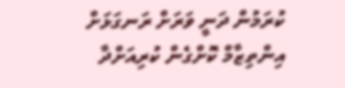ކުރަމުން ދަނީ ވަރަށް ރަނގަޅަށް އިންތިޒާމް ކޮށްގެން ކުރިއަށްދާ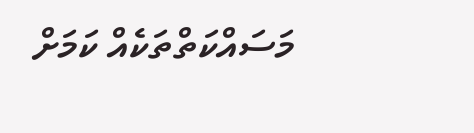މަސައްކަތްތަކެއް ކަމަށް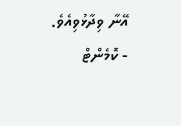އޭނާ ވިދާޅުވިއެވެ.
- ކޮމެންޓް